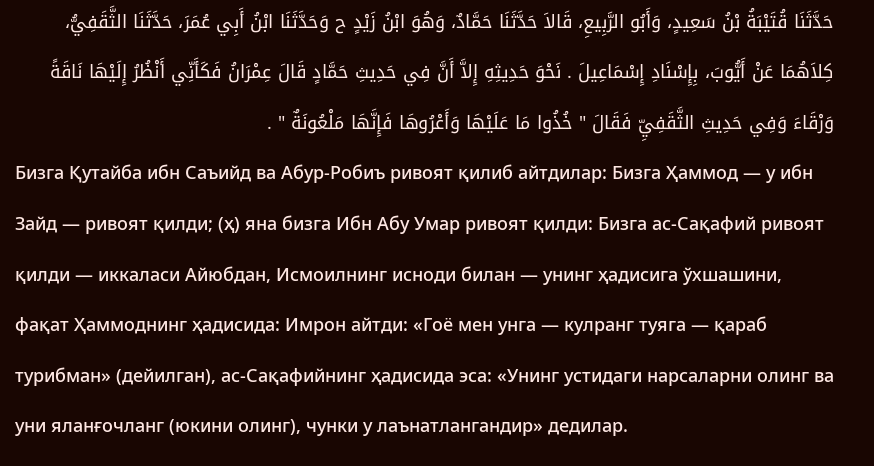حَدَّثَنَا قُتَيْبَةُ بْنُ سَعِيدٍ، وَأَبُو الرَّبِيعِ، قَالاَ حَدَّثَنَا حَمَّادٌ، وَهُوَ ابْنُ زَيْدٍ ح وَحَدَّثَنَا ابْنُ أَبِي عُمَرَ، حَدَّثَنَا الثَّقَفِيُّ، كِلاَهُمَا عَنْ أَيُّوبَ، بِإِسْنَادِ إِسْمَاعِيلَ . نَحْوَ حَدِيثِهِ إِلاَّ أَنَّ فِي حَدِيثِ حَمَّادٍ قَالَ عِمْرَانُ فَكَأَنِّي أَنْظُرُ إِلَيْهَا نَاقَةً وَرْقَاءَ وَفِي حَدِيثِ الثَّقَفِيِّ فَقَالَ " خُذُوا مَا عَلَيْهَا وَأَعْرُوهَا فَإِنَّهَا مَلْعُونَةٌ " .
Бизга Қутайба ибн Саъийд ва Абур-Робиъ ривоят қилиб айтдилар: Бизга Ҳаммод — у ибн Зайд — ривоят қилди; (ҳ) яна бизга Ибн Абу Умар ривоят қилди: Бизга ас-Сақафий ривоят қилди — иккаласи Айюбдан, Исмоилнинг исноди билан — унинг ҳадисига ўхшашини, фақат Ҳаммоднинг ҳадисида: Имрон айтди: «Гоё мен унга — кулранг туяга — қараб турибман» (дейилган), ас-Сақафийнинг ҳадисида эса: «Унинг устидаги нарсаларни олинг ва уни яланғочланг (юкини олинг), чунки у лаънатлангандир» дедилар.